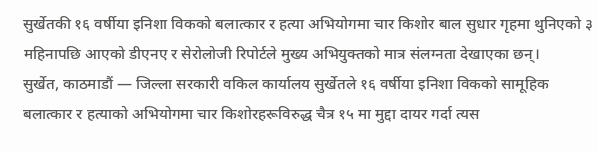सुर्खेतकी १६ वर्षीया इनिशा विकको बलात्कार र हत्या अभियोगमा चार किशोर बाल सुधार गृहमा थुनिएको ३ महिनापछि आएको डीएनए र सेरोलोजी रिपोर्टले मुख्य अभियुक्तको मात्र संलग्नता देखाएका छन्।
सुर्खेत, काठमाडौं — जिल्ला सरकारी वकिल कार्यालय सुर्खेतले १६ वर्षीया इनिशा विकको सामूहिक बलात्कार र हत्याको अभियोगमा चार किशोरहरूविरुद्ध चैत्र १५ मा मुद्दा दायर गर्दा त्यस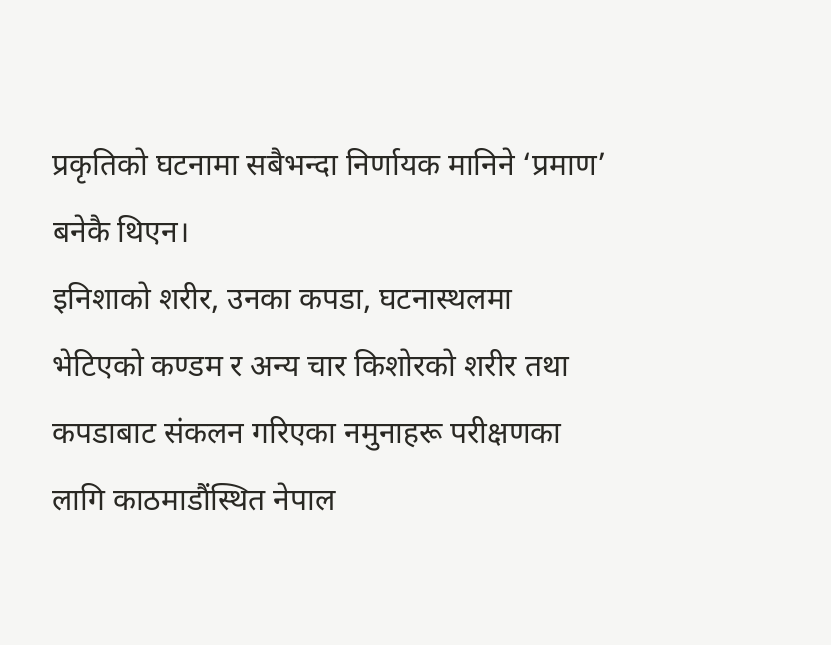प्रकृतिको घटनामा सबैभन्दा निर्णायक मानिने ‘प्रमाण’ बनेकै थिएन।
इनिशाको शरीर, उनका कपडा, घटनास्थलमा भेटिएको कण्डम र अन्य चार किशोरको शरीर तथा कपडाबाट संकलन गरिएका नमुनाहरू परीक्षणका लागि काठमाडौंस्थित नेपाल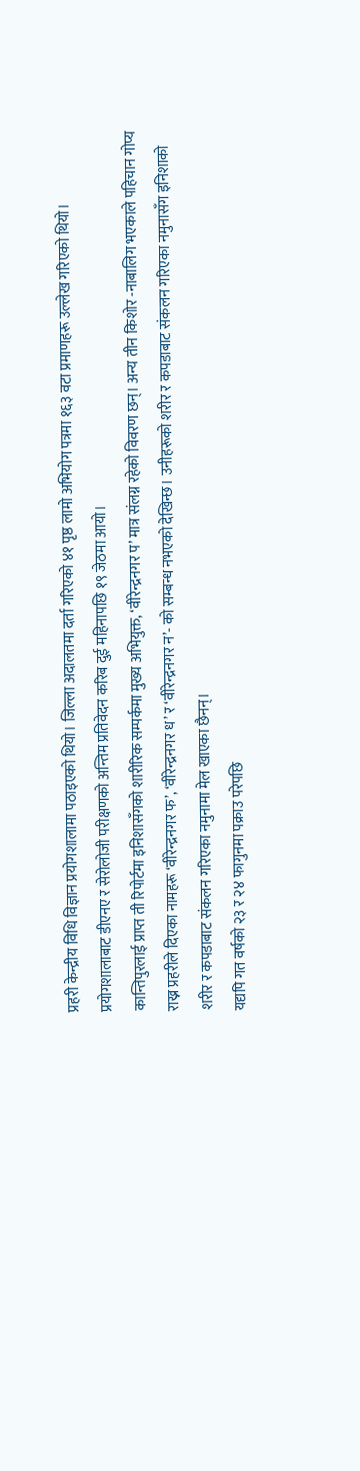प्रहरी केन्द्रीय विधि विज्ञान प्रयोगशालामा पठाइएको थियो। जिल्ला अदालतमा दर्ता गरिएको ४१ पृष्ठ लामो अभियोग पत्रमा १६३ वटा प्रमाणहरू उल्लेख गरिएको थियो। प्रयोगशालाबाट डीएनए र सेरोलोजी परीक्षणको अन्तिम प्रतिवेदन करिब दुई महिनापछि १९ जेठमा आयो।
कान्तिपुरलाई प्राप्त ती रिपोर्टमा इनिशासँगको शारीरिक सम्पर्कमा मुख्य अभियुक्त, ‘वीरेन्द्रनगर प’ मात्र संलग्न रहेको विवरण छन्। अन्य तीन किशोर -नाबालिग भएकाले पहिचान गोप्य राख्न प्रहरीले दिएका नामहरू ‘वीरेन्द्रनगर फ’, ‘वीरेन्द्रनगर ध’ र ‘वीरेन्द्रनगर न’- को सम्बन्ध नभएको देखिन्छ। उनीहरूको शरीर र कपडाबाट संकलन गरिएका नमुनासँग इनिशाको शरीर र कपडाबाट संकलन गरिएका नमुनामा मेल खाएका छैनन्।
यद्यपि गत वर्षको २३ र २४ फागुनमा पक्राउ परेपछि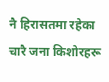नै हिरासतमा रहेका चारै जना किशोरहरू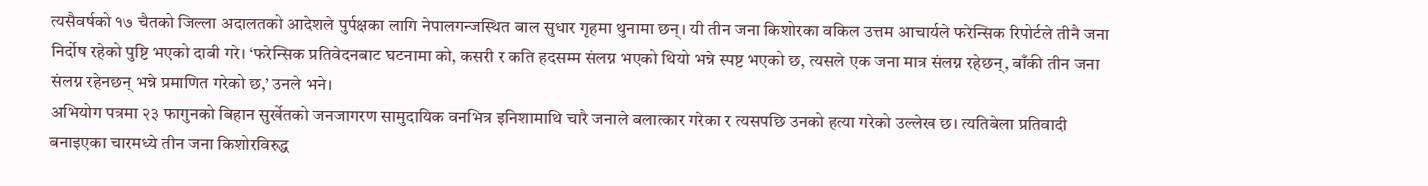त्यसैवर्षको १७ चैतको जिल्ला अदालतको आदेशले पुर्पक्षका लागि नेपालगन्जस्थित बाल सुधार गृहमा थुनामा छन्। यी तीन जना किशोरका वकिल उत्तम आचार्यले फरेन्सिक रिपोर्टले तीनै जना निर्दोष रहेको पुष्टि भएको दाबी गरे। ‘फरेन्सिक प्रतिवेदनबाट घटनामा को, कसरी र कति हदसम्म संलग्न भएको थियो भन्ने स्पष्ट भएको छ, त्यसले एक जना मात्र संलग्न रहेछन्, बाँकी तीन जना संलग्न रहेनछन् भन्ने प्रमाणित गरेको छ,’ उनले भने।
अभियोग पत्रमा २३ फागुनको बिहान सुर्खेतको जनजागरण सामुदायिक वनभित्र इनिशामाथि चारै जनाले बलात्कार गरेका र त्यसपछि उनको हत्या गरेको उल्लेख छ। त्यतिबेला प्रतिवादी बनाइएका चारमध्ये तीन जना किशोरविरुद्ध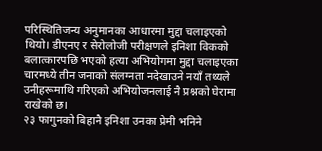परिस्थितिजन्य अनुमानका आधारमा मुद्दा चलाइएको थियो। डीएनए र सेरोलोजी परीक्षणले इनिशा विकको बलात्कारपछि भएको हत्या अभियोगमा मुद्दा चलाइएका चारमध्ये तीन जनाको संलग्नता नदेखाउने नयाँ तथ्यले उनीहरूमाथि गरिएको अभियोजनलाई नै प्रश्नको घेरामा राखेको छ।
२३ फागुनको बिहानै इनिशा उनका प्रेमी भनिने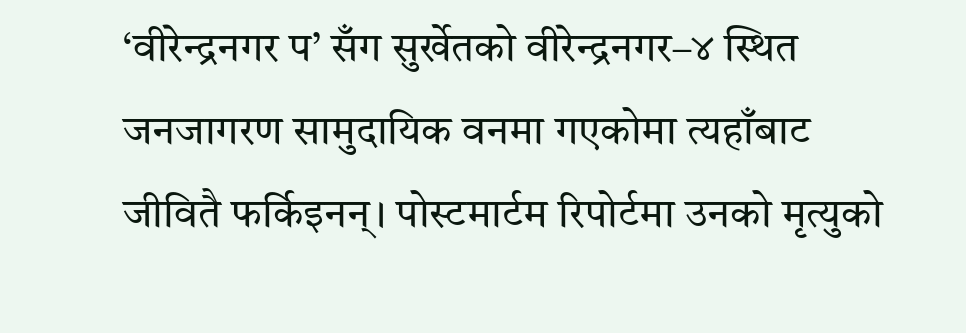‘वीरेन्द्रनगर प’ सँग सुर्खेतको वीरेन्द्रनगर–४ स्थित जनजागरण सामुदायिक वनमा गएकोमा त्यहाँबाट जीवितै फर्किइनन्। पोस्टमार्टम रिपोर्टमा उनको मृत्युको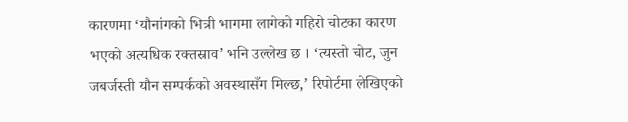कारणमा ‘यौनांगको भित्री भागमा लागेको गहिरो चोटका कारण भएको अत्यधिक रक्तस्राव’ भनि उल्लेख छ । ‘त्यस्तो चोट, जुन जबर्जस्ती यौन सम्पर्कको अवस्थासँग मिल्छ,’ रिपोर्टमा लेखिएको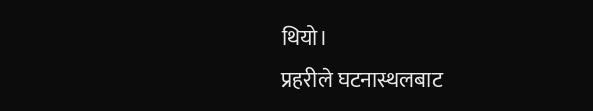थियो।
प्रहरीले घटनास्थलबाट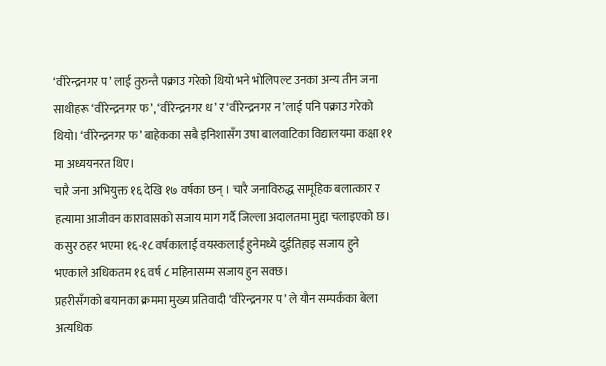‘वीरेन्द्रनगर प’ लाई तुरुन्तै पक्राउ गरेको थियो भने भोलिपल्ट उनका अन्य तीन जना साथीहरू ‘वीरेन्द्रनगर फ’, ‘वीरेन्द्रनगर ध’ र ‘वीरेन्द्रनगर न’लाई पनि पक्राउ गरेको थियो। ‘वीरेन्द्रनगर फ’ बाहेकका सबै इनिशासँग उषा बालवाटिका विद्यालयमा कक्षा ११ मा अध्ययनरत थिए।
चारै जना अभियुक्त १६ देखि १७ वर्षका छन् । चारै जनाविरुद्ध सामूहिक बलात्कार र हत्यामा आजीवन कारावासको सजाय माग गर्दै जिल्ला अदालतमा मुद्दा चलाइएको छ। कसुर ठहर भएमा १६-१८ वर्षकालाई वयस्कलाई हुनेमध्ये दुईतिहाइ सजाय हुने भएकाले अधिकतम १६ वर्ष ८ महिनासम्म सजाय हुन सक्छ।
प्रहरीसँगको बयानका क्रममा मुख्य प्रतिवादी ‘वीरेन्द्रनगर प’ ले यौन सम्पर्कका बेला अत्यधिक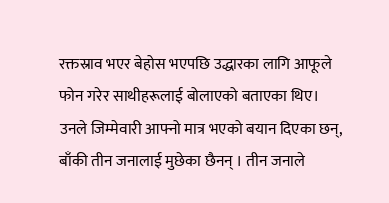रक्तस्राव भएर बेहोस भएपछि उद्धारका लागि आफूले फोन गरेर साथीहरूलाई बोलाएको बताएका थिए। उनले जिम्मेवारी आफ्नो मात्र भएको बयान दिएका छन्, बाँकी तीन जनालाई मुछेका छैनन् । तीन जनाले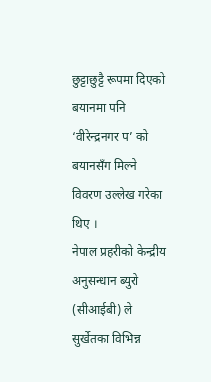छुट्टाछुट्टै रूपमा दिएको बयानमा पनि ‘वीरेन्द्रनगर प’ को बयानसँग मिल्ने विवरण उल्लेख गरेका थिए ।
नेपाल प्रहरीको केन्द्रीय अनुसन्धान ब्युरो (सीआईबी) ले सुर्खेतका विभिन्न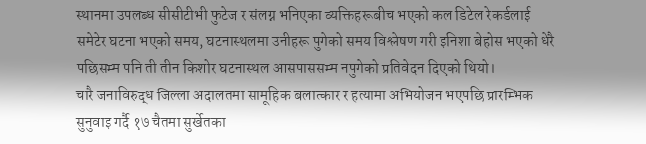स्थानमा उपलब्ध सीसीटीभी फुटेज र संलग्न भनिएका व्यक्तिहरूबीच भएको कल डिटेल रेकर्डलाई समेटेर घटना भएको समय, घटनास्थलमा उनीहरू पुगेको समय विश्लेषण गरी इनिशा बेहोस भएको धेरै पछिसम्म पनि ती तीन किशोर घटनास्थल आसपाससम्म नपुगेको प्रतिवेदन दिएको थियो।
चारै जनाविरुद्ध जिल्ला अदालतमा सामूहिक बलात्कार र हत्यामा अभियोजन भएपछि प्रारम्भिक सुनुवाइ गर्दै १७ चैतमा सुर्खेतका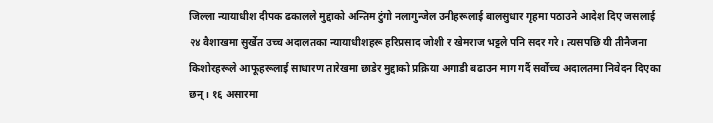जिल्ला न्यायाधीश दीपक ढकालले मुद्दाको अन्तिम टुंगो नलागुन्जेल उनीहरूलाई बालसुधार गृहमा पठाउने आदेश दिए जसलाई २४ वैशाखमा सुर्खेत उच्च अदालतका न्यायाधीशहरू हरिप्रसाद जोशी र खेमराज भट्टले पनि सदर गरे। त्यसपछि यी तीनैजना किशोरहरूले आफूहरूलाई साधारण तारेखमा छाडेर मुद्दाको प्रक्रिया अगाडी बढाउन माग गर्दै सर्वोच्च अदालतमा निवेदन दिएका छन्। १६ असारमा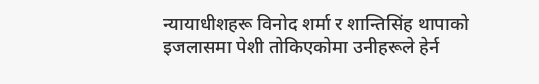न्यायाधीशहरू विनोद शर्मा र शान्तिसिंह थापाको इजलासमा पेशी तोकिएकोमा उनीहरूले हेर्न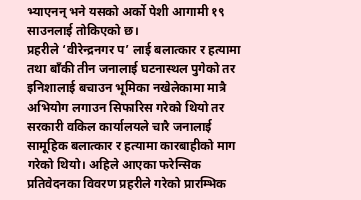भ्याएनन् भने यसको अर्को पेशी आगामी १९ साउनलाई तोकिएको छ।
प्रहरीले ‘वीरेन्द्रनगर प’ लाई बलात्कार र हत्यामा तथा बाँकी तीन जनालाई घटनास्थल पुगेको तर इनिशालाई बचाउन भूमिका नखेलेकामा मात्रै अभियोग लगाउन सिफारिस गरेको थियो तर सरकारी वकिल कार्यालयले चारै जनालाई सामूहिक बलात्कार र हत्यामा कारबाहीको माग गरेको थियो। अहिले आएका फरेन्सिक प्रतिवेदनका विवरण प्रहरीले गरेको प्रारम्भिक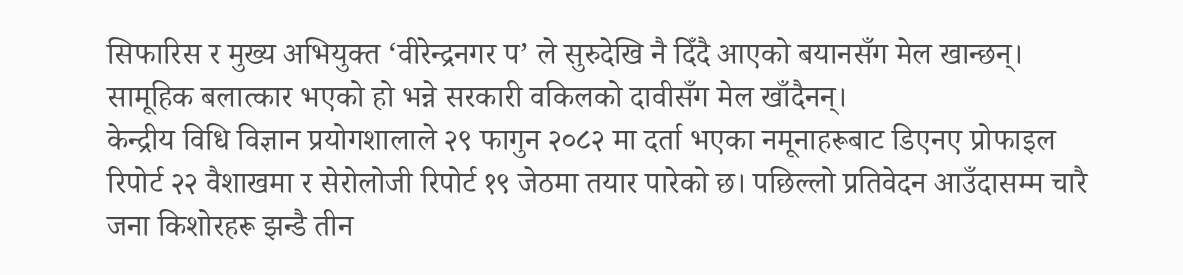सिफारिस र मुख्य अभियुक्त ‘वीरेन्द्रनगर प’ ले सुरुदेखि नै दिँदै आएको बयानसँग मेल खान्छन्। सामूहिक बलात्कार भएको हो भन्ने सरकारी वकिलको दावीसँग मेल खाँदैनन्।
केन्द्रीय विधि विज्ञान प्रयोगशालाले २९ फागुन २०८२ मा दर्ता भएका नमूनाहरूबाट डिएनए प्रोफाइल रिपोर्ट २२ वैशाखमा र सेरोलोजी रिपोर्ट १९ जेठमा तयार पारेको छ। पछिल्लो प्रतिवेदन आउँदासम्म चारै जना किशोरहरू झन्डै तीन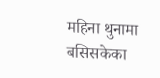महिना थुनामा बसिसकेका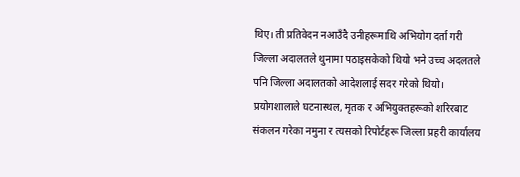थिए। ती प्रतिवेदन नआउँदै उनीहरूमाथि अभियोग दर्ता गरी जिल्ला अदालतले थुनामा पठाइसकेको थियो भने उच्च अदलतले पनि जिल्ला अदालतको आदेशलाई सदर गरेको थियो।
प्रयोगशालाले घटनास्थल, मृतक र अभियुक्तहरूको शरिरबाट संकलन गरेका नमुना र त्यसको रिपोर्टहरू जिल्ला प्रहरी कार्यालय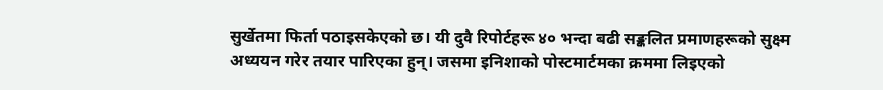सुर्खेतमा फिर्ता पठाइसकेएको छ। यी दुवै रिपोर्टहरू ४० भन्दा बढी सङ्कलित प्रमाणहरूको सुक्ष्म अध्ययन गरेर तयार पारिएका हुन्। जसमा इनिशाको पोस्टमार्टमका क्रममा लिइएको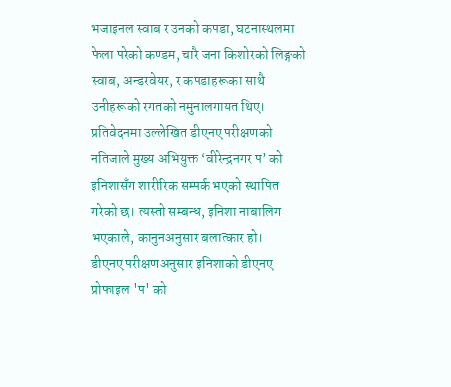भजाइनल स्वाब र उनको कपडा, घटनास्थलमा फेला परेको कण्डम, चारै जना किशोरको लिङ्गको स्वाब, अन्डरवेयर, र कपडाहरूका साथै उनीहरूको रगतको नमुनालगायत थिए। प्रतिवेदनमा उल्लेखित डीएनए परीक्षणको नतिजाले मुख्य अभियुक्त ‘वीरेन्द्रनगर प’ को इनिशासँग शारीरिक सम्पर्क भएको स्थापित गरेको छ। त्यस्तो सम्बन्ध, इनिशा नाबालिग भएकाले, कानुनअनुसार बलात्कार हो।
डीएनए परीक्षणअनुसार इनिशाको डीएनए प्रोफाइल 'प' को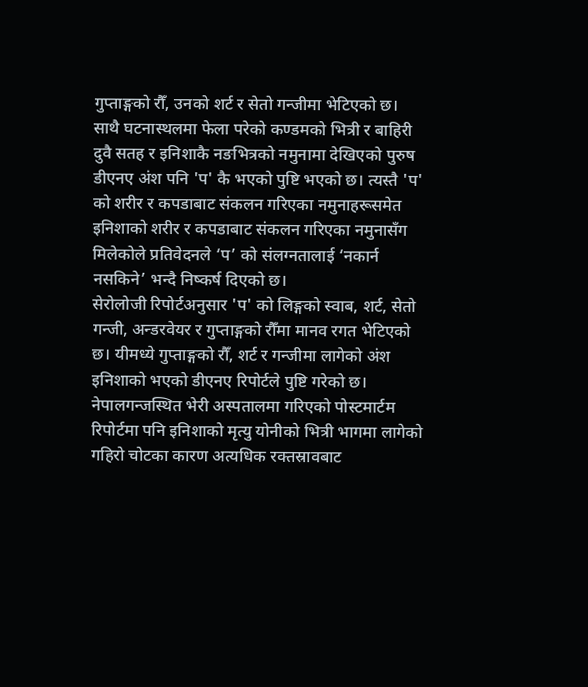गुप्ताङ्गको रौँ, उनको शर्ट र सेतो गन्जीमा भेटिएको छ। साथै घटनास्थलमा फेला परेको कण्डमको भित्री र बाहिरी दुवै सतह र इनिशाकै नङभित्रको नमुनामा देखिएको पुरुष डीएनए अंश पनि 'प' कै भएको पुष्टि भएको छ। त्यस्तै 'प' को शरीर र कपडाबाट संकलन गरिएका नमुनाहरूसमेत इनिशाको शरीर र कपडाबाट संकलन गरिएका नमुनासँग मिलेकोले प्रतिवेदनले ‘प’ को संलग्नतालाई ‘नकार्न नसकिने’ भन्दै निष्कर्ष दिएको छ।
सेरोलोजी रिपोर्टअनुसार 'प' को लिङ्गको स्वाब, शर्ट, सेतो गन्जी, अन्डरवेयर र गुप्ताङ्गको रौँमा मानव रगत भेटिएको छ। यीमध्ये गुप्ताङ्गको रौँ, शर्ट र गन्जीमा लागेको अंश इनिशाको भएको डीएनए रिपोर्टले पुष्टि गरेको छ। नेपालगन्जस्थित भेरी अस्पतालमा गरिएको पोस्टमार्टम रिपोर्टमा पनि इनिशाको मृत्यु योनीको भित्री भागमा लागेको गहिरो चोटका कारण अत्यधिक रक्तस्रावबाट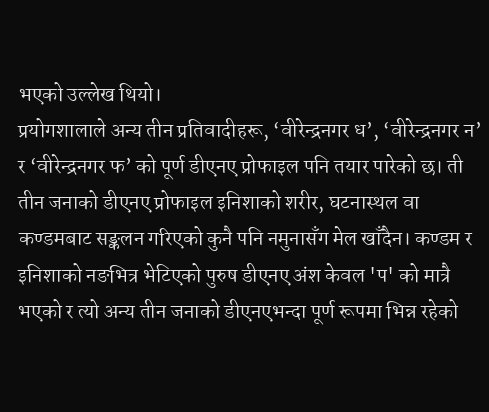भएको उल्लेख थियो।
प्रयोगशालाले अन्य तीन प्रतिवादीहरू, ‘वीरेन्द्रनगर ध’, ‘वीरेन्द्रनगर न’ र ‘वीरेन्द्रनगर फ’ को पूर्ण डीएनए प्रोफाइल पनि तयार पारेको छ। ती तीन जनाको डीएनए प्रोफाइल इनिशाको शरीर, घटनास्थल वा कण्डमबाट सङ्कलन गरिएको कुनै पनि नमुनासँग मेल खाँदैन। कण्डम र इनिशाको नङभित्र भेटिएको पुरुष डीएनए अंश केवल 'प' को मात्रै भएको र त्यो अन्य तीन जनाको डीएनएभन्दा पूर्ण रूपमा भिन्न रहेको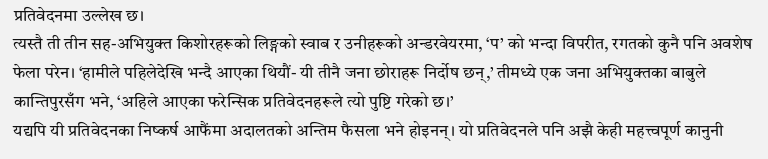प्रतिवेदनमा उल्लेख छ।
त्यस्तै ती तीन सह-अभियुक्त किशोरहरूको लिङ्गको स्वाब र उनीहरूको अन्डरवेयरमा, ‘प’ को भन्दा विपरीत, रगतको कुनै पनि अवशेष फेला परेन। ‘हामीले पहिलेदेखि भन्दै आएका थियौं- यी तीनै जना छोराहरू निर्दोष छन्,’ तीमध्ये एक जना अभियुक्तका बाबुले कान्तिपुरसँग भने, ‘अहिले आएका फरेन्सिक प्रतिवेदनहरूले त्यो पुष्टि गरेको छ।’
यद्यपि यी प्रतिवेदनका निष्कर्ष आफैंमा अदालतको अन्तिम फैसला भने होइनन्। यो प्रतिवेदनले पनि अझै केही महत्त्वपूर्ण कानुनी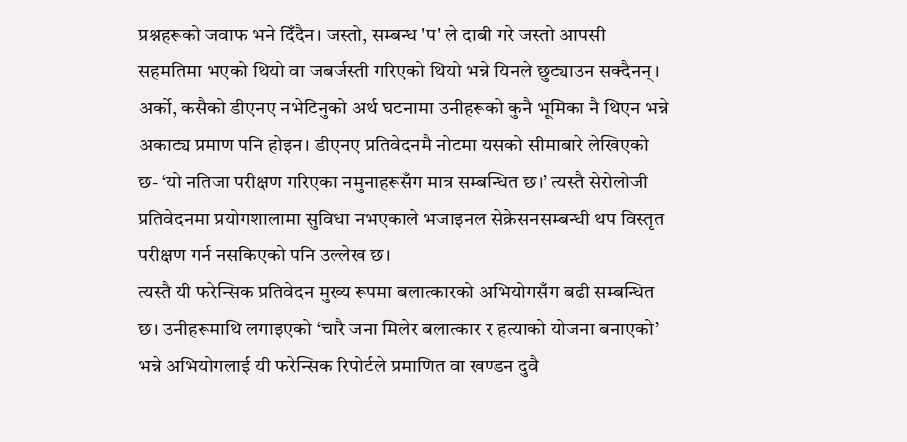प्रश्नहरूको जवाफ भने दिँदैन। जस्तो, सम्बन्ध 'प' ले दाबी गरे जस्तो आपसी सहमतिमा भएको थियो वा जबर्जस्ती गरिएको थियो भन्ने यिनले छुट्याउन सक्दैनन्। अर्को, कसैको डीएनए नभेटिनुको अर्थ घटनामा उनीहरूको कुनै भूमिका नै थिएन भन्ने अकाट्य प्रमाण पनि होइन। डीएनए प्रतिवेदनमै नोटमा यसको सीमाबारे लेखिएको छ- ‘यो नतिजा परीक्षण गरिएका नमुनाहरूसँग मात्र सम्बन्धित छ।’ त्यस्तै सेरोलोजी प्रतिवेदनमा प्रयोगशालामा सुविधा नभएकाले भजाइनल सेक्रेसनसम्बन्धी थप विस्तृत परीक्षण गर्न नसकिएको पनि उल्लेख छ।
त्यस्तै यी फरेन्सिक प्रतिवेदन मुख्य रूपमा बलात्कारको अभियोगसँग बढी सम्बन्धित छ। उनीहरूमाथि लगाइएको ‘चारै जना मिलेर बलात्कार र हत्याको योजना बनाएको’ भन्ने अभियोगलाई यी फरेन्सिक रिपोर्टले प्रमाणित वा खण्डन दुवै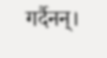गर्दैनन्।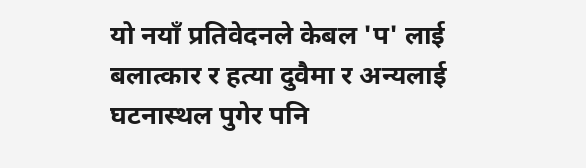यो नयाँ प्रतिवेदनले केबल 'प' लाई बलात्कार र हत्या दुवैमा र अन्यलाई घटनास्थल पुगेर पनि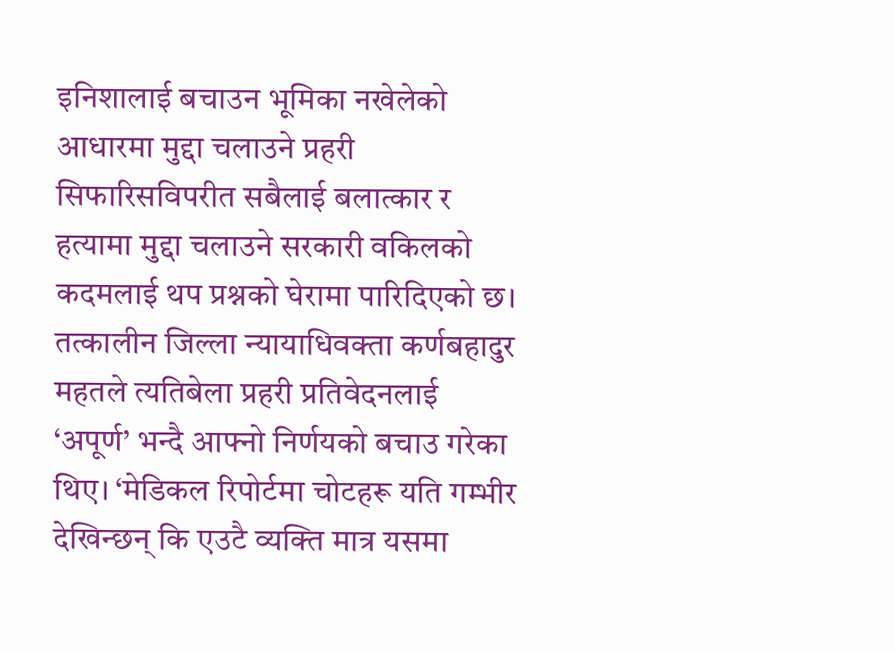इनिशालाई बचाउन भूमिका नखेलेको आधारमा मुद्दा चलाउने प्रहरी सिफारिसविपरीत सबैलाई बलात्कार र हत्यामा मुद्दा चलाउने सरकारी वकिलको कदमलाई थप प्रश्नको घेरामा पारिदिएको छ।
तत्कालीन जिल्ला न्यायाधिवक्ता कर्णबहादुर महतले त्यतिबेला प्रहरी प्रतिवेदनलाई ‘अपूर्ण’ भन्दै आफ्नो निर्णयको बचाउ गरेका थिए। ‘मेडिकल रिपोर्टमा चोटहरू यति गम्भीर देखिन्छन् कि एउटै व्यक्ति मात्र यसमा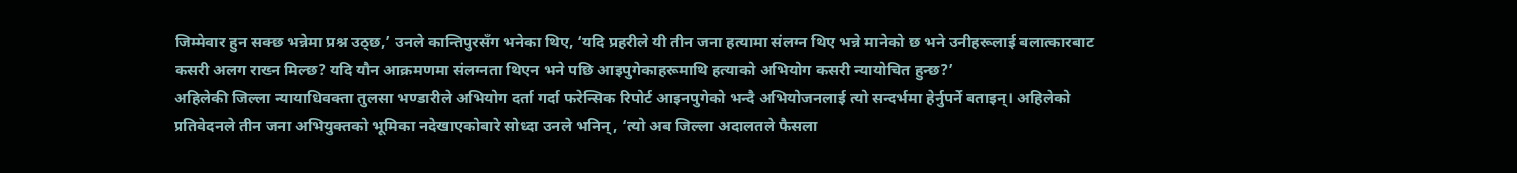जिम्मेवार हुन सक्छ भन्नेमा प्रश्न उठ्छ,’ उनले कान्तिपुरसँग भनेका थिए, ‘यदि प्रहरीले यी तीन जना हत्यामा संलग्न थिए भन्ने मानेको छ भने उनीहरूलाई बलात्कारबाट कसरी अलग राख्न मिल्छ? यदि यौन आक्रमणमा संलग्नता थिएन भने पछि आइपुगेकाहरूमाथि हत्याको अभियोग कसरी न्यायोचित हुन्छ?’
अहिलेकी जिल्ला न्यायाधिवक्ता तुलसा भण्डारीले अभियोग दर्ता गर्दा फरेन्सिक रिपोर्ट आइनपुगेको भन्दै अभियोजनलाई त्यो सन्दर्भमा हेर्नुपर्ने बताइन्। अहिलेको प्रतिवेदनले तीन जना अभियुक्तको भूमिका नदेखाएकोबारे सोध्दा उनले भनिन्, ‘त्यो अब जिल्ला अदालतले फैसला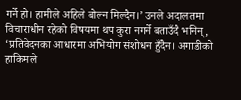गर्ने हो। हामीले अहिले बोल्न मिल्दैन।’ उनले अदालतमा विचाराधीन रहेको विषयमा थप कुरा नगर्ने बताउँदै भनिन्, ‘प्रतिवेदनका आधारमा अभियोग संशोधन हुँदैन। अगाडीको हाकिमले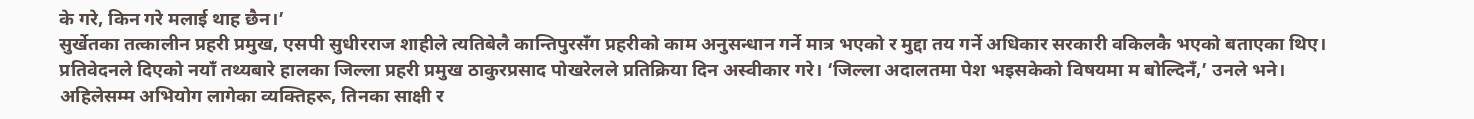के गरे, किन गरे मलाई थाह छैन।’
सुर्खेतका तत्कालीन प्रहरी प्रमुख, एसपी सुधीरराज शाहीले त्यतिबेलै कान्तिपुरसँग प्रहरीको काम अनुसन्धान गर्ने मात्र भएको र मुद्दा तय गर्ने अधिकार सरकारी वकिलकै भएको बताएका थिए। प्रतिवेदनले दिएको नयाँ तथ्यबारे हालका जिल्ला प्रहरी प्रमुख ठाकुरप्रसाद पोखरेलले प्रतिक्रिया दिन अस्वीकार गरे। ‘जिल्ला अदालतमा पेश भइसकेको विषयमा म बोल्दिनँ,’ उनले भने।
अहिलेसम्म अभियोग लागेका व्यक्तिहरू, तिनका साक्षी र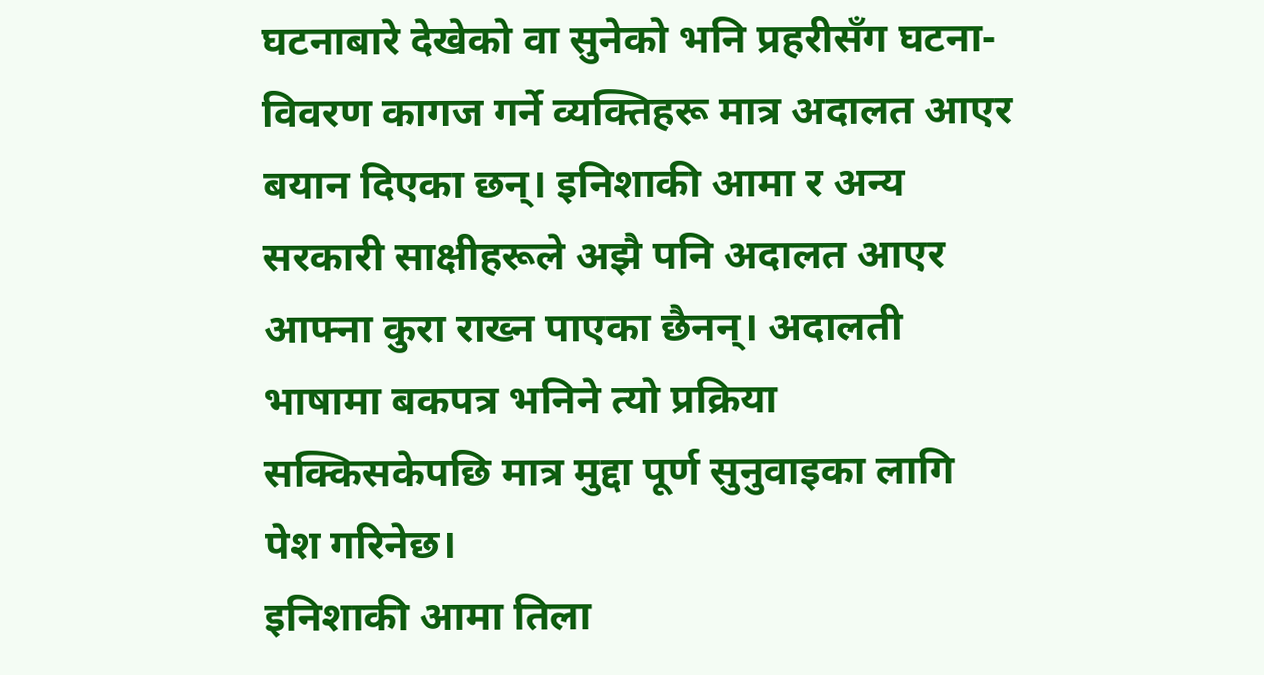घटनाबारे देखेको वा सुनेको भनि प्रहरीसँग घटना-विवरण कागज गर्ने व्यक्तिहरू मात्र अदालत आएर बयान दिएका छन्। इनिशाकी आमा र अन्य सरकारी साक्षीहरूले अझै पनि अदालत आएर आफ्ना कुरा राख्न पाएका छैनन्। अदालती भाषामा बकपत्र भनिने त्यो प्रक्रिया सक्किसकेपछि मात्र मुद्दा पूर्ण सुनुवाइका लागि पेश गरिनेछ।
इनिशाकी आमा तिला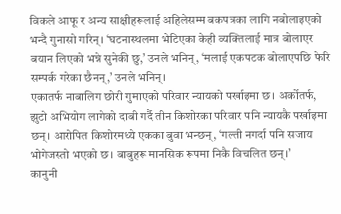विकले आफू र अन्य साक्षीहरूलाई अहिलेसम्म बकपत्रका लागि नबोलाइएको भन्दै गुनासो गरिन्। ‘घटनास्थलमा भेटिएका केही व्यक्तिलाई मात्र बोलाएर बयान लिएको भन्ने सुनेकी छु,’ उनले भनिन्, ‘मलाई एकपटक बोलाएपछि फेरि सम्पर्क गरेका छैनन्,’ उनले भनिन्।
एकातर्फ नाबालिग छोरी गुमाएको परिवार न्यायको पर्खाइमा छ। अर्कोतर्फ, झुटो अभियोग लागेको दाबी गर्दै तीन किशोरका परिवार पनि न्यायकै पर्खाइमा छन्। आरोपित किशोरमध्ये एकका बुवा भन्छन्, ‘गल्ती नगर्दा पनि सजाय भोगेजस्तो भएको छ। बाबुहरू मानसिक रूपमा निकै विचलित छन्।’
कानुनी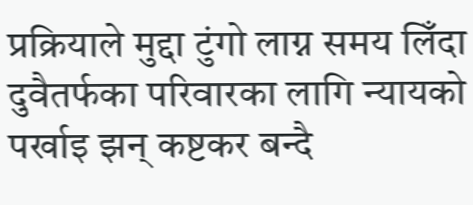प्रक्रियाले मुद्दा टुंगो लाग्न समय लिँदा दुवैतर्फका परिवारका लागि न्यायको पर्खाइ झन् कष्टकर बन्दै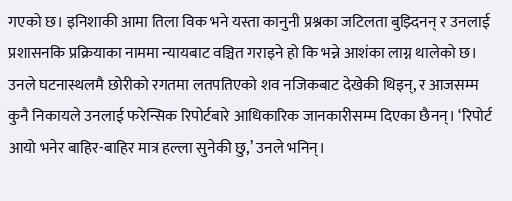गएको छ। इनिशाकी आमा तिला विक भने यस्ता कानुनी प्रश्नका जटिलता बुझ्दिनन् र उनलाई प्रशासनकि प्रक्रियाका नाममा न्यायबाट वञ्चित गराइने हो कि भन्ने आशंका लाग्न थालेको छ। उनले घटनास्थलमै छोरीको रगतमा लतपतिएको शव नजिकबाट देखेकी थिइन्, र आजसम्म कुनै निकायले उनलाई फरेन्सिक रिपोर्टबारे आधिकारिक जानकारीसम्म दिएका छैनन्। ‘रिपोर्ट आयो भनेर बाहिर-बाहिर मात्र हल्ला सुनेकी छु,’ उनले भनिन्।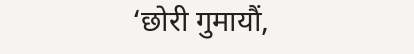‘छोरी गुमायौं,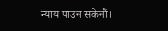न्याय पाउन सकेनौं।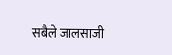सबैले जालसाजी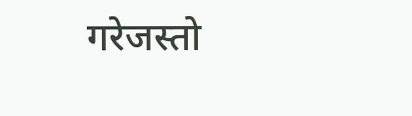गरेजस्तो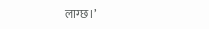लाग्छ।’